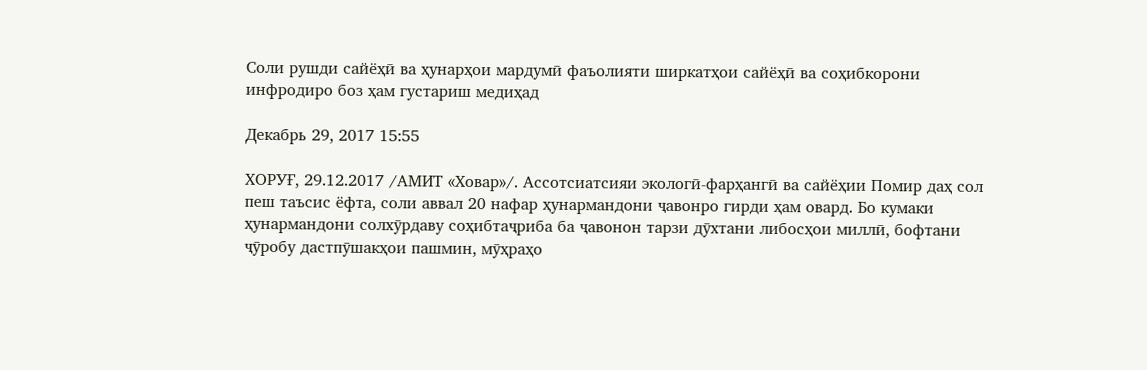Соли рушди сайёҳӣ ва ҳунарҳои мардумӣ фаъолияти ширкатҳои сайёҳӣ ва соҳибкорони инфродиро боз ҳам густариш медиҳад

Декабрь 29, 2017 15:55

ХОРУҒ, 29.12.2017 /АМИТ «Ховар»/. Ассотсиатсияи экологӣ-фарҳангӣ ва сайёҳии Помир даҳ сол пеш таъсис ёфта, соли аввал 20 нафар ҳунармандони ҷавонро гирди ҳам овард. Бо кумаки ҳунармандони солхӯрдаву соҳибтаҷриба ба ҷавонон тарзи дӯхтани либосҳои миллӣ, бофтани ҷӯробу дастпӯшакҳои пашмин, мӯҳраҳо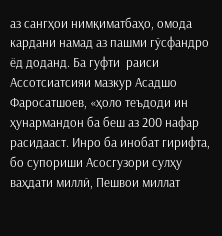аз сангҳои нимқиматбаҳо, омода кардани намад аз пашми гӯсфандро ёд доданд. Ба гуфти  раиси Ассотсиатсияи мазкур Асадшо Фаросатшоев, «ҳоло теъдоди ин ҳунармандон ба беш аз 200 нафар расидааст. Инро ба инобат гирифта, бо супориши Асосгузори сулҳу ваҳдати миллӣ, Пешвои миллат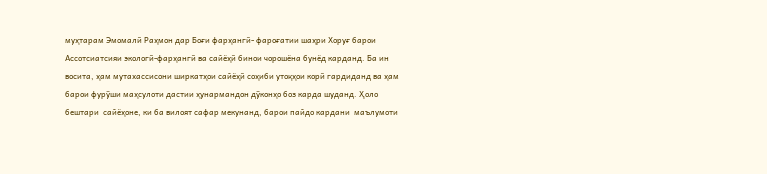муҳтарам Эмомалӣ Раҳмон дар Боғи фарҳангӣ- фароғатии шаҳри Хоруғ барои Ассотсиатсияи экологӣ-фарҳангӣ ва сайёҳӣ бинои чорошёна бунёд карданд. Ба ин восита, ҳам мутахассисони ширкатҳои сайёҳӣ соҳиби утоқҳои корӣ гардиданд ва ҳам барои фурӯши маҳсулоти дастии ҳунармандон дӯконҳо боз карда шуданд. Ҳоло бештари  сайёҳоне, ки ба вилоят сафар мекунанд, барои пайдо кардани  маълумоти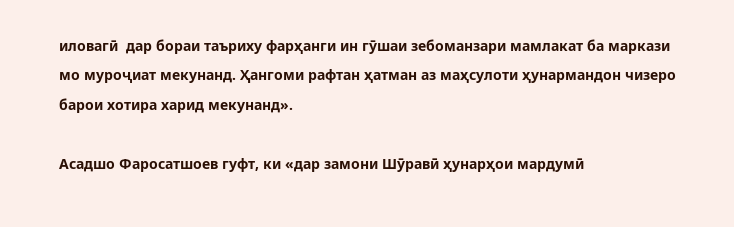иловагӣ  дар бораи таъриху фарҳанги ин гӯшаи зебоманзари мамлакат ба маркази мо муроҷиат мекунанд. Ҳангоми рафтан ҳатман аз маҳсулоти ҳунармандон чизеро барои хотира харид мекунанд».

Асадшо Фаросатшоев гуфт, ки «дар замони Шӯравӣ ҳунарҳои мардумӣ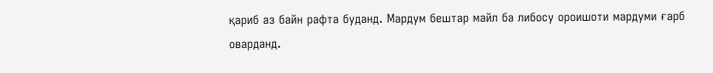қариб аз байн рафта буданд. Мардум бештар майл ба либосу ороишоти мардуми ғарб оварданд.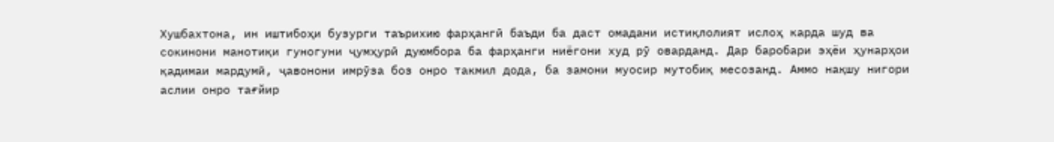Хушбахтона, ин иштибоҳи бузурги таърихию фарҳангӣ баъди ба даст омадани истиқлолият ислоҳ карда шуд ва сокинони манотиқи гуногуни ҷумҳурӣ дуюмбора ба фарҳанги ниёгони худ рӯ оварданд. Дар баробари эҳёи ҳунарҳои қадимаи мардумӣ, ҷавонони имрӯза боз онро такмил дода, ба замони муосир мутобиқ месозанд. Аммо нақшу нигори аслии онро тағйир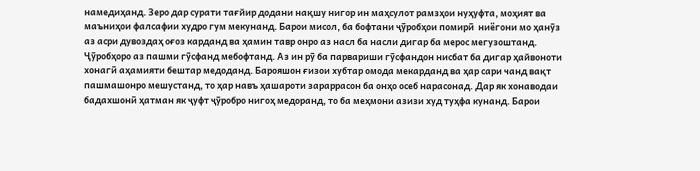намедиҳанд. Зеро дар сурати тағйир додани нақшу нигор ин маҳсулот рамзҳои нуҳуфта, моҳият ва маъниҳои фалсафии худро гум мекунанд. Барои мисол, ба бофтани ҷӯробҳои помирӣ  ниёгони мо ҳанӯз аз асри дувоздаҳ оғоз карданд ва ҳамин тавр онро аз насл ба насли дигар ба мерос мегузоштанд. Ҷӯробҳоро аз пашми гӯсфанд мебофтанд. Аз ин рӯ ба парвариши гӯсфандон нисбат ба дигар ҳайвоноти хонагӣ аҳамияти бештар медоданд. Барояшон ғизои хубтар омода мекарданд ва ҳар сари чанд вақт пашмашонро мешустанд, то ҳар навъ ҳашароти зараррасон ба онҳо осеб нарасонад. Дар як хонаводаи бадахшонӣ ҳатман як ҷуфт ҷӯробро нигоҳ медоранд, то ба меҳмони азизи худ туҳфа кунанд. Барои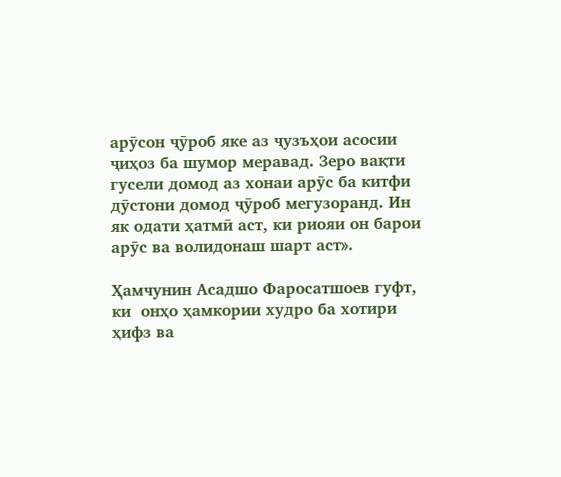арӯсон ҷӯроб яке аз ҷузъҳои асосии ҷиҳоз ба шумор меравад. Зеро вақти гусели домод аз хонаи арӯс ба китфи дӯстони домод ҷӯроб мегузоранд. Ин як одати ҳатмӣ аст, ки риояи он барои арӯс ва волидонаш шарт аст».

Ҳамчунин Асадшо Фаросатшоев гуфт, ки  онҳо ҳамкории худро ба хотири ҳифз ва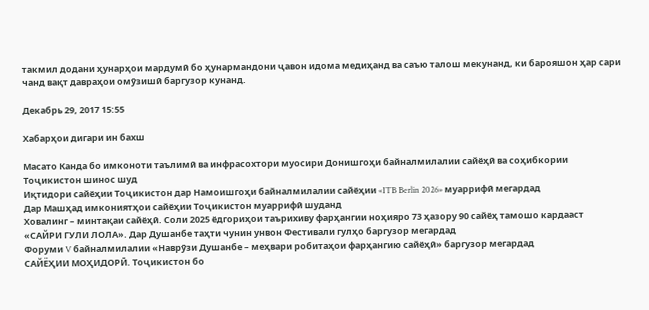такмил додани ҳунарҳои мардумӣ бо ҳунармандони ҷавон идома медиҳанд ва саъю талош мекунанд, ки барояшон ҳар сари чанд вақт давраҳои омӯзишӣ баргузор кунанд.

Декабрь 29, 2017 15:55

Хабарҳои дигари ин бахш

Масато Канда бо имконоти таълимӣ ва инфрасохтори муосири Донишгоҳи байналмилалии сайёҳӣ ва соҳибкории Тоҷикистон шинос шуд
Иқтидори сайёҳии Тоҷикистон дар Намоишгоҳи байналмилалии сайёҳии «ITB Berlin 2026» муаррифӣ мегардад
Дар Машҳад имкониятҳои сайёҳии Тоҷикистон муаррифӣ шуданд
Ховалинг – минтақаи сайёҳӣ. Соли 2025 ёдгориҳои таърихиву фарҳангии ноҳияро 73 ҳазору 90 сайёҳ тамошо кардааст
«САЙРИ ГУЛИ ЛОЛА». Дар Душанбе таҳти чунин унвон Фестивали гулҳо баргузор мегардад
Форуми V байналмилалии «Наврӯзи Душанбе – меҳвари робитаҳои фарҳангию сайёҳӣ» баргузор мегардад
САЙЁҲИИ МОҲИДОРӢ. Тоҷикистон бо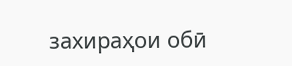захираҳои обӣ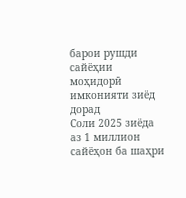барои рушди сайёҳии моҳидорӣ имконияти зиёд дорад
Соли 2025 зиёда аз 1 миллион сайёҳон ба шаҳри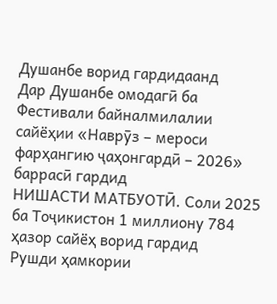Душанбе ворид гардидаанд
Дар Душанбе омодагӣ ба Фестивали байналмилалии сайёҳии «Наврӯз – мероси фарҳангию ҷаҳонгардӣ – 2026» баррасӣ гардид
НИШАСТИ МАТБУОТӢ. Соли 2025 ба Тоҷикистон 1 миллиону 784 ҳазор сайёҳ ворид гардид
Рушди ҳамкории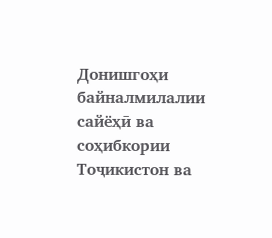Донишгоҳи байналмилалии сайёҳӣ ва соҳибкории Тоҷикистон ва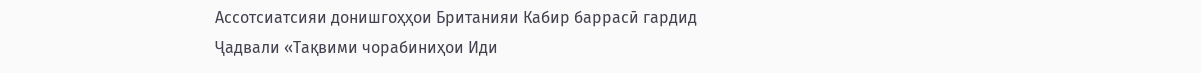Ассотсиатсияи донишгоҳҳои Британияи Кабир баррасӣ гардид
Ҷадвали «Тақвими чорабиниҳои Иди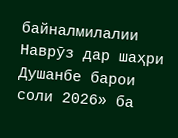байналмилалии Наврӯз дар шаҳри Душанбе барои соли 2026» ба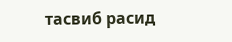тасвиб расид